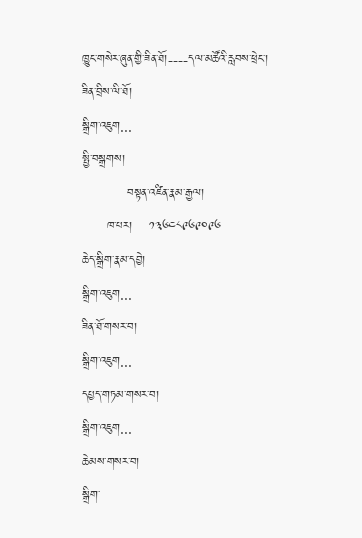ཁྱུང་གསེར་ཞུན་གྱི་ཟིན་ཐོ།----དལ་མཚོའི་རླབས་ཕྲེང་།
ཟིན་བྲིས་ལི་ཐོ།
སྒྲིག་འཇུག...
སྤྱི་བསྒྲགས།
           བསྟན་འཛིན་རྣམ་རྒྱལ།
      ཁ་པར།    ༡༣༦༤༨༩༦༩༠༩༦
ཆེད་སྒྲིག་རྣམ་དབྱེ།
སྒྲིག་འཇུག...
ཟིན་ཐོ་གསར་བ།
སྒྲིག་འཇུག...
དཔྱད་གཏམ་གསར་བ།
སྒྲིག་འཇུག...
ཆེམས་གསར་བ།
སྒྲིག་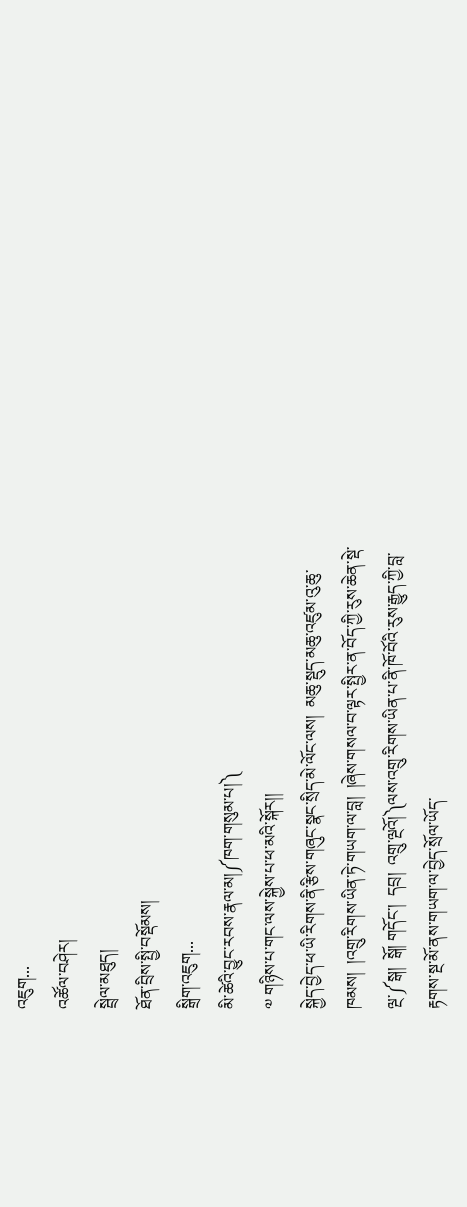འཇུག...
འཚོལ་བཤེར།
སྦྲེལ་མཐུད།
ཐོན་བྲིས་སྤྱི་བསྡོམས།
སྒྲིག་འཇུག...
མི་ཚེའི་བྱུང་རབས་རྣལ་མ།༼ཁག་གསུམ་པ།༽
༧ གཉིས་པ་གང་ལས་སྐྱེས་པ་ཕ་མའི་སྐོར།།
སྐྱེད་བྱེད་ཕ་ཡི་རིགས་ནི་རྩིས་གཞུང་སྣང་སྲིད་མེ་ལོང་ལས།  མཆུ་སྡུད་མཆུ་འཛུམ་འུ་ཆུ་ཁམས།  །འགྲུ་རིགས་ཡིན་ཏེ་གཡག་ལ་བླ།  །ཞེས་གསལ་བ་ལྟར་སྤྱིར་ན་བོད་ཀྱི་རུས་ཆེན་སྡེ་ལྔ་༼སྒ།  སྒོ། གདོང་།  དབྲ།  འགྲུ་ལྔའོ།༽ལས་འགྲུ་རིགས་ཡིན་པ་ནི་ཁོ་བོའི་རུས་རྒྱུད་ཀྱི་བླ་རྟགས་སྔ་མོ་ནས་གཡག་ལ་བྱེད་སྲོལ་ཡོད་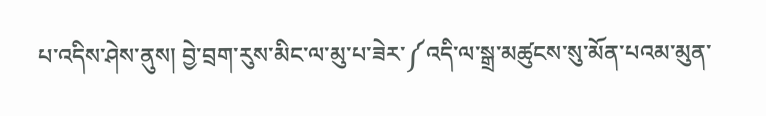པ་འདིས་ཤེས་ནུས། བྱེ་བྲག་རུས་མིང་ལ་མུ་པ་ཟེར་༼འདི་ལ་སྒྲ་མཚུངས་སུ་མོན་པའམ་མུན་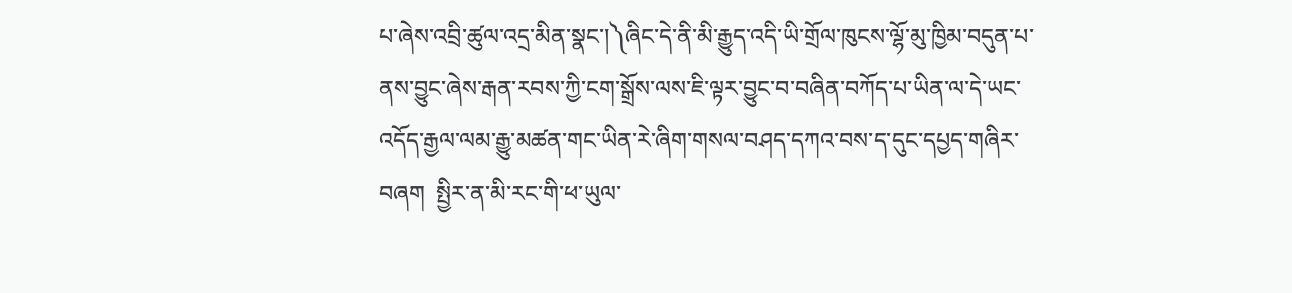པ་ཞེས་འབྲི་ཚུལ་འདྲ་མིན་སྣང་།༽ཞིང་དེ་ནི་མི་རྒྱུད་འདི་ཡི་གྲོལ་ཁུངས་ལྷོ་མུ་ཁྱིམ་བདུན་པ་ནས་བྱུང་ཞེས་རྒན་རབས་ཀྱི་ངག་སྒྲོས་ལས་ཇི་ལྟར་བྱུང་བ་བཞིན་བཀོད་པ་ཡིན་ལ་དེ་ཡང་འདོད་རྒྱལ་ལམ་རྒྱུ་མཚན་གང་ཡིན་རེ་ཞིག་གསལ་བཤད་དཀའ་བས་ད་དུང་དཔྱད་གཞིར་བཞག  སྤྱིར་ན་མི་རང་གི་ཕ་ཡུལ་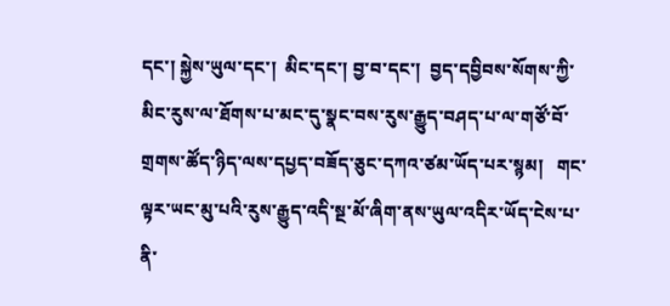དང་། སྐྱེས་ཡུལ་དང་།  མིང་དང་། བྱ་བ་དང་།  བྱད་དབྱིབས་སོགས་ཀྱི་མིང་རུས་ལ་ཐོགས་པ་མང་དུ་སྣང་བས་རུས་རྒྱུད་བཤད་པ་ལ་གཙོ་བོ་གྲགས་ཚོད་ཉིད་ལས་དཔྱད་བཟོད་ཅུང་དཀའ་ཙམ་ཡོད་པར་སྙམ།   གང་ལྟར་ཡང་མུ་པའི་རུས་རྒྱུད་འདི་སྔ་མོ་ཞིག་ནས་ཡུལ་འདིར་ཡོད་ངེས་པ་ནི་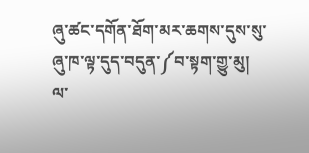ཞུ་ཚང་དགོན་ཐོག་མར་ཆགས་དུས་སུ་ཞུ་ཁ་ལྟ་དུད་བདུན་༼བ་སྟག་གྱུ་མུ།  ལ་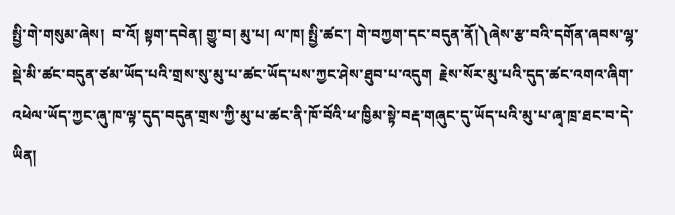སྤྱི་གེ་གསུམ་ཞེས།  བ་འོ། སྟག་དབེན། གྱུ་བ། མུ་པ། ལ་ཁ། སྤྱི་ཚང་། གེ་བཀྱག་དང་བདུན་ནོ།༽ཞེས་རྩ་བའི་དགོན་ཞབས་ལྷ་སྡེ་མི་ཚང་བདུན་ཙམ་ཡོད་པའི་གྲས་སུ་མུ་པ་ཚང་ཡོད་པས་ཀྱང་ཤེས་ཐུབ་པ་འདུག  རྗེས་སོར་མུ་པའི་དུད་ཚང་འགའ་ཞིག་འཕེལ་ཡོད་ཀྱང་ཞུ་ཁ་ལྟ་དུད་བདུན་གྲས་ཀྱི་མུ་པ་ཚང་ནི་ཁོ་བོའི་ཕ་ཁྱིམ་སྟེ་བརྡ་གཞུང་དུ་ཡོད་པའི་མུ་པ་ཞྭ་ཁྲ་ཐང་བ་དེ་ཡིན།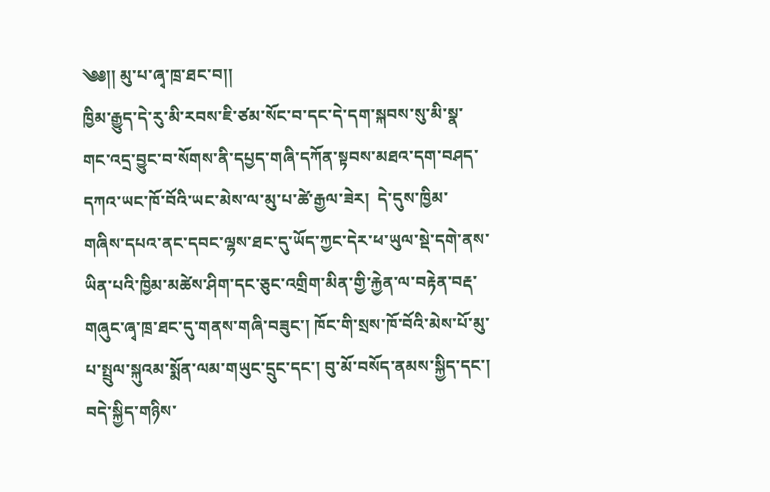༄༅།། མུ་པ་ཞྭ་ཁྲ་ཐང་བ།།
ཁྱིམ་རྒྱུད་དེ་རུ་མི་རབས་ཇི་ཙམ་སོང་བ་དང་དེ་དག་སྐབས་སུ་མི་སྣ་གང་འདྲ་བྱུང་བ་སོགས་ནི་དཔྱད་གཞི་དཀོན་སྟབས་མཐའ་དག་བཤད་དཀའ་ཡང་ཁོ་བོའི་ཡང་མེས་ལ་མུ་པ་ཚེ་རྒྱལ་ཟེར།  དེ་དུས་ཁྱིམ་གཞིས་དཔའ་ནང་དབང་ལྷས་ཐང་དུ་ཡོད་ཀྱང་དེར་ཕ་ཡུལ་སྡེ་དགེ་ནས་ཡིན་པའི་ཁྱིམ་མཚེས་ཤིག་དང་ཅུང་འགྲིག་མིན་གྱི་རྐྱེན་ལ་བརྟེན་བརྡ་གཞུང་ཞྭ་ཁྲ་ཐང་དུ་གནས་གཞི་བཟུང་། ཁོང་གི་སྲས་ཁོ་བོའི་མེས་པོ་མུ་པ་སྤྲུལ་སྐུའམ་སྨོན་ལམ་གཡུང་དྲུང་དང་། བུ་མོ་བསོད་ནམས་སྐྱིད་དང་། བདེ་སྐྱིད་གཉིས་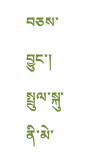བཅས་བྱུང་། སྤྲུལ་སྐུ་ནི་མེ་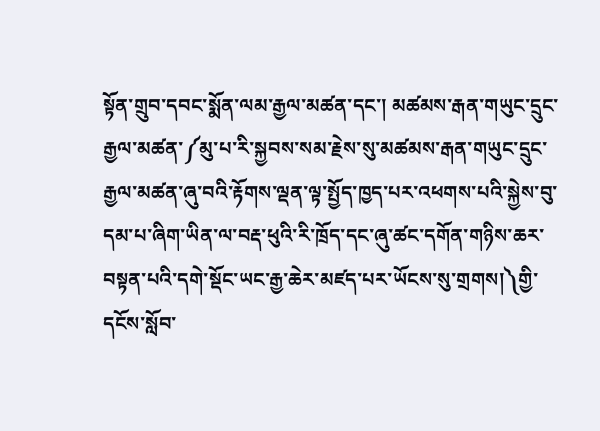སྟོན་གྲུབ་དབང་སྨོན་ལམ་རྒྱལ་མཚན་དང་། མཚམས་རྒན་གཡུང་དྲུང་རྒྱལ་མཚན་༼མུ་པ་རི་སྐྱབས་སམ་རྗེས་སུ་མཚམས་རྒན་གཡུང་དྲུང་རྒྱལ་མཚན་ཞུ་བའི་རྟོགས་ལྡན་ལྟ་སྤྱོད་ཁྱད་པར་འཕགས་པའི་སྐྱེས་བུ་དམ་པ་ཞིག་ཡིན་ལ་བརྡ་ཕུའི་རི་ཁྲོད་དང་ཞུ་ཚང་དགོན་གཉིས་ཆར་བསྟན་པའི་དགེ་སྡོང་ཡང་རྒྱ་ཆེར་མཛད་པར་ཡོངས་སུ་གྲགས།༽གྱི་དངོས་སློབ་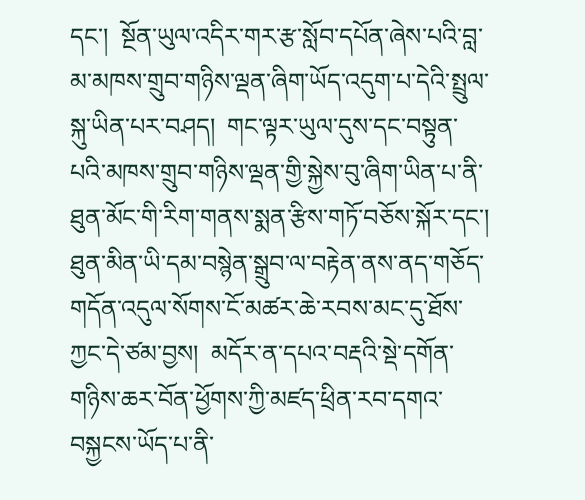དང་།  སྔོན་ཡུལ་འདིར་གར་རྩ་སློབ་དཔོན་ཞེས་པའི་བླ་མ་མཁས་གྲུབ་གཉིས་ལྡན་ཞིག་ཡོད་འདུག་པ་དེའི་སྤྲུལ་སྐུ་ཡིན་པར་བཤད།  གང་ལྟར་ཡུལ་དུས་དང་བསྟུན་པའི་མཁས་གྲུབ་གཉིས་ལྡན་གྱི་སྐྱེས་བུ་ཞིག་ཡིན་པ་ནི་ཐུན་མོང་གི་རིག་གནས་སྨན་རྩིས་གཏོ་བཅོས་སྐོར་དང་།  ཐུན་མིན་ཡི་དམ་བསྙེན་སྒྲུབ་ལ་བརྟེན་ནས་ནད་གཅོད་གདོན་འདུལ་སོགས་ངོ་མཚར་ཆེ་རབས་མང་དུ་ཐོས་ཀྱང་དེ་ཙམ་བྱས།  མདོར་ན་དཔའ་བརྡའི་སྡེ་དགོན་གཉིས་ཆར་བོན་ཕྱོགས་ཀྱི་མཛད་ཕྲིན་རབ་དགའ་བསྐྱངས་ཡོད་པ་ནི་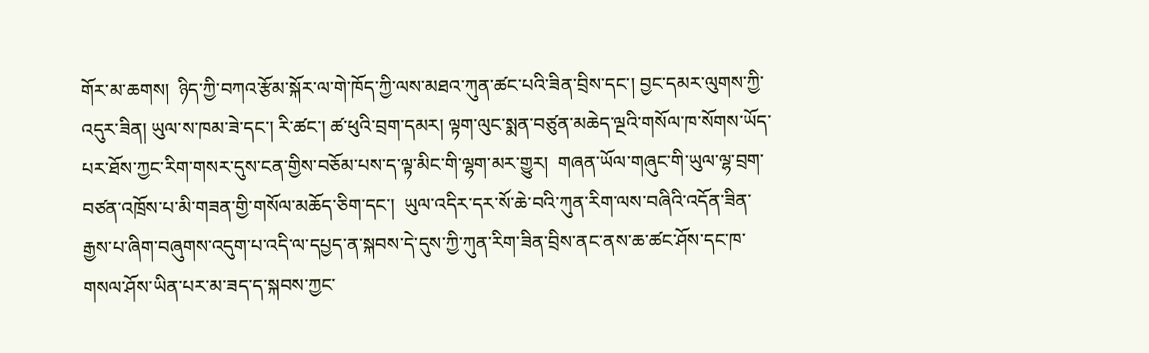གོར་མ་ཆགས།  ཉིད་ཀྱི་བཀའ་རྩོམ་སྐོར་ལ་གེ་ཁོད་ཀྱི་ལས་མཐའ་ཀུན་ཚང་པའི་ཟིན་བྲིས་དང་། བྱང་དམར་ལུགས་ཀྱི་འདུར་ཟིན། ཡུལ་ས་ཁམ་ཟེ་དང་། རི་ཚང་། ཚ་ཕུའི་བྲག་དམར། ལྟག་ལུང་སྨན་བཙུན་མཆེད་ལྔའི་གསོལ་ཁ་སོགས་ཡོད་པར་ཐོས་ཀྱང་རིག་གསར་དུས་ངན་གྱིས་བཅོམ་པས་ད་ལྟ་མིང་གི་ལྷག་མར་གྱུར།  གཞན་ཡོལ་གཞུང་གི་ཡུལ་ལྷ་བྲག་བཙན་འཁྲོས་པ་མི་གཟན་གྱི་གསོལ་མཆོད་ཅིག་དང་།  ཡུལ་འདིར་དར་སོ་ཆེ་བའི་ཀུན་རིག་ལས་བཞིའི་འདོན་ཟིན་རྒྱས་པ་ཞིག་བཞུགས་འདུག་པ་འདི་ལ་དཔྱད་ན་སྐབས་དེ་དུས་ཀྱི་ཀུན་རིག་ཟིན་བྲིས་ནང་ནས་ཆ་ཚང་ཤོས་དང་ཁ་གསལ་ཤོས་ཡིན་པར་མ་ཟད་ད་སྐབས་ཀྱང་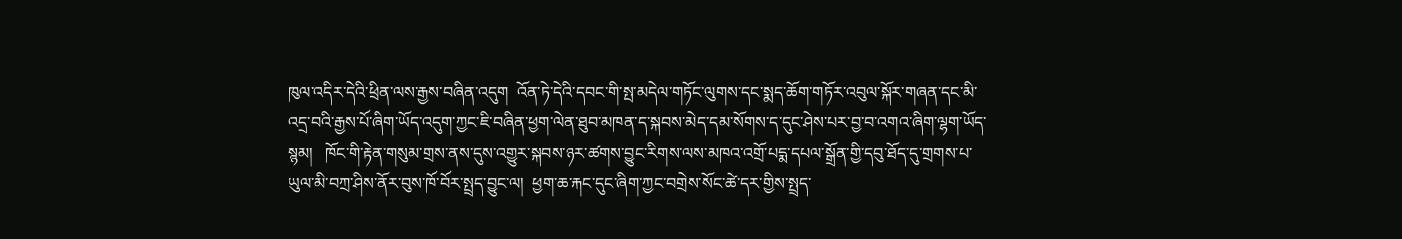ཁུལ་འདིར་དེའི་ཕྲིན་ལས་རྒྱས་བཞིན་འདུག  འོན་ཏེ་དེའི་དབང་གི་སྤ་མདེལ་གཏོང་ལུགས་དང་སྨད་ཆོག་གཏོར་འབུལ་སྐོར་གཞན་དང་མི་འདྲ་བའི་རྒྱས་པོ་ཞིག་ཡོད་འདུག་ཀྱང་ཇི་བཞིན་ཕྱག་ལེན་ཐུབ་མཁན་ད་སྐབས་མེད་དམ་སོགས་ད་དུང་ཤེས་པར་བྱ་བ་འགའ་ཞིག་ལྷག་ཡོད་སྙམ།   ཁོང་གི་རྟེན་གསུམ་གྲས་ནས་དུས་འགྱུར་སྐབས་ཉར་ཚགས་བྱུང་རིགས་ལས་མཁའ་འགྲོ་པདྨ་དཔལ་སྒྲོན་གྱི་དབུ་ཐོད་དུ་གྲགས་པ་ཡུལ་མི་བཀྲ་ཤིས་ནོར་བུས་ཁོ་བོར་སྤྲད་བྱུང་ལ།  ཕྱག་ཆ་རྐང་དུང་ཞིག་ཀྱང་བགྲེས་སོང་ཚེ་དར་གྱིས་སྤྲད་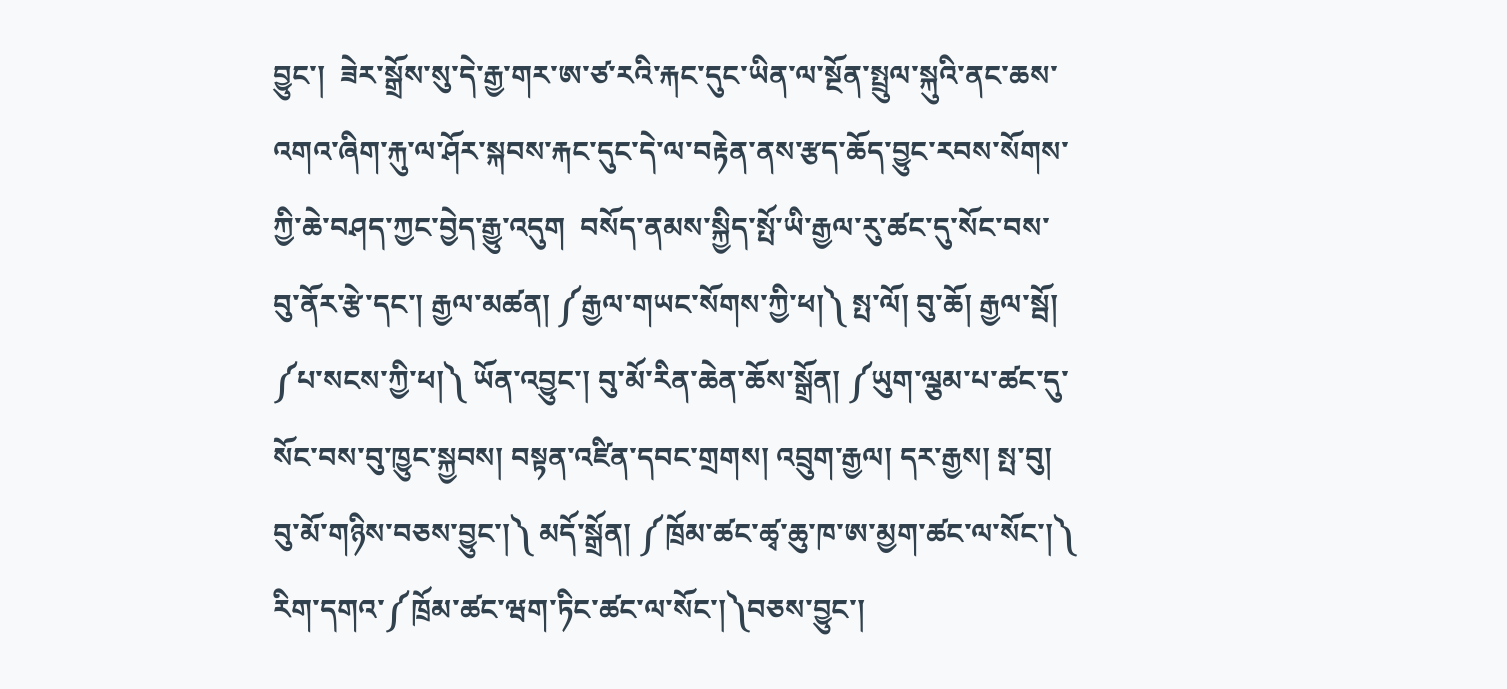བྱུང་།  ཟེར་སྒྲོས་སུ་དེ་རྒྱ་གར་ཨ་ཙ་རའི་རྐང་དུང་ཡིན་ལ་སྔོན་སྤྲུལ་སྐུའི་ནང་ཆས་འགའ་ཞིག་རྐུ་ལ་ཤོར་སྐབས་རྐང་དུང་དེ་ལ་བརྟེན་ནས་རྩད་ཆོད་བྱུང་རབས་སོགས་ཀྱི་ཆེ་བཤད་ཀྱང་བྱེད་རྒྱུ་འདུག  བསོད་ནམས་སྐྱིད་སྤོ་ཡི་རྒྱལ་རུ་ཚང་དུ་སོང་བས་བུ་ནོར་རྩེ་དང་། རྒྱལ་མཚན། ༼རྒྱལ་གཡང་སོགས་ཀྱི་ཕ།༽ སྤ་ལོ། བུ་ཆོ། རྒྱལ་སྦོ། ༼པ་སངས་ཀྱི་ཕ།༽ ཡོན་འབྱུང་། བུ་མོ་རིན་ཆེན་ཆོས་སྒྲོན། ༼ཡུག་ལྕམ་པ་ཚང་དུ་སོང་བས་བུ་ཁྱུང་སྐྱབས། བསྟན་འཛིན་དབང་གྲགས། འབྲུག་རྒྱལ། དར་རྒྱས། སྤ་བུ། བུ་མོ་གཉིས་བཅས་བྱུང་།༽ མདོ་སྒྲོན། ༼ཁྲོམ་ཚང་ཚྭ་ཆུ་ཁ་ཨ་མྱག་ཚང་ལ་སོང་།༽ རིག་དགའ་༼ཁྲོམ་ཚང་ཝག་ཏིང་ཚང་ལ་སོང་།༽བཅས་བྱུང་།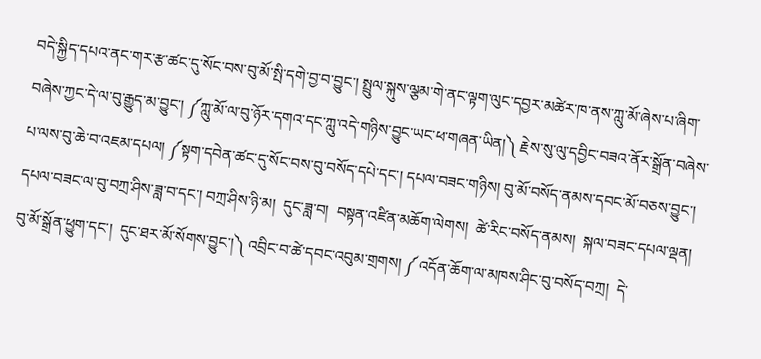བདེ་སྐྱིད་དཔའ་ནང་གར་རྩ་ཚང་དུ་སོང་བས་བུ་མོ་སྤི་དགེ་བྱ་བ་བྱུང་། སྤྲུལ་སྐུས་ལྕམ་གེ་ནང་ལྟག་ལུང་དབྱར་མཚེར་ཁ་ནས་ཀླུ་མོ་ཞེས་པ་ཞིག་བཞེས་ཀྱང་དེ་ལ་བུ་རྒྱུད་མ་བྱུང་། ༼ཀླུ་མོ་ལ་བུ་ཉོར་དགའ་དང་ཀླུ་འདེ་གཉིས་བྱུང་ཡང་ཕ་གཞན་ཡིན།༽ རྗེས་སུ་ལུ་དབྱིང་བཟའ་ནོར་སྒྲོན་བཞེས་པ་ལས་བུ་ཆེ་བ་འཇམ་དཔལ། ༼སྟག་དབེན་ཚང་དུ་སོང་བས་བུ་བསོད་དཔེ་དང་། དཔལ་བཟང་གཉིས། བུ་མོ་བསོད་ནམས་དབང་མོ་བཅས་བྱུང་།  དཔལ་བཟང་ལ་བུ་བཀྲ་ཤིས་ཟླ་བ་དང་། བཀྲ་ཤིས་ཉི་མ།  དུང་ཟླ་བ།  བསྟན་འཛིན་མཆོག་ལེགས།  ཚེ་རིང་བསོད་ནམས།  སྐལ་བཟང་དཔལ་ལྡན།  བུ་མོ་སྒྲོན་ཕྱུག་དང་།  དུང་ཐར་མོ་སོགས་བྱུང་།༽ འབྲིང་བ་ཚེ་དབང་འབུམ་གྲགས། ༼འདོན་ཆོག་ལ་མཁས་ཤིང་བུ་བསོད་བཀྲ།  དེ་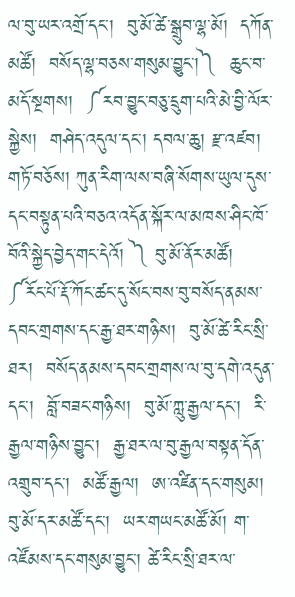ལ་བུ་ཡར་འགྲོ་དང་།  བུ་མོ་ཚེ་སྒྲུབ་ལྷ་མོ།  དཀོན་མཚོ།  བསོད་ལྷ་བཅས་གསུམ་བྱུང་།༽  ཆུང་བ་མདོ་སྔགས།  ༼རབ་བྱུང་བཅུ་དྲུག་པའི་མེ་བྱི་ལོར་སྐྱེས།  གཤེད་འདུལ་དང་། དབལ་ཆུ། རྫ་འཛབ། གཏོ་བཅོས། ཀུན་རིག་ལས་བཞི་སོགས་ཡུལ་དུས་དང་བསྟུན་པའི་བཅའ་འདོན་སྐོར་ལ་མཁས་ཤིང་ཁོ་བོའི་སྐྱེད་བྱེད་གང་དེའོ། ༽ བུ་མོ་ནོར་མཚོ།  ༼རོང་པོ་རྡོ་ཀོང་ཚང་དུ་སོང་བས་བུ་བསོད་ནམས་དབང་གྲགས་དང་རྒྱ་ཐར་གཉིས།  བུ་མོ་ཚེ་རིང་སྲི་ཐར།  བསོད་ནམས་དབང་གྲགས་ལ་བུ་དགེ་འདུན་དང་།  བློ་བཟང་གཉིས།  བུ་མོ་ཀླུ་རྒྱལ་དང་།  རི་རྒྱལ་གཉིས་བྱུང་།  རྒྱ་ཐར་ལ་བུ་རྒྱལ་བསྟན་དོན་འགྲུབ་དང་།  མཚོ་རྒྱལ།  ཨ་འཛིན་དང་གསུམ།  བུ་མོ་དར་མཚོ་དང་།  ཡར་གཡང་མཚོ་མོ། ག་འཛོམས་དང་གསུམ་བྱུང་། ཚེ་རིང་སྲི་ཐར་ལ་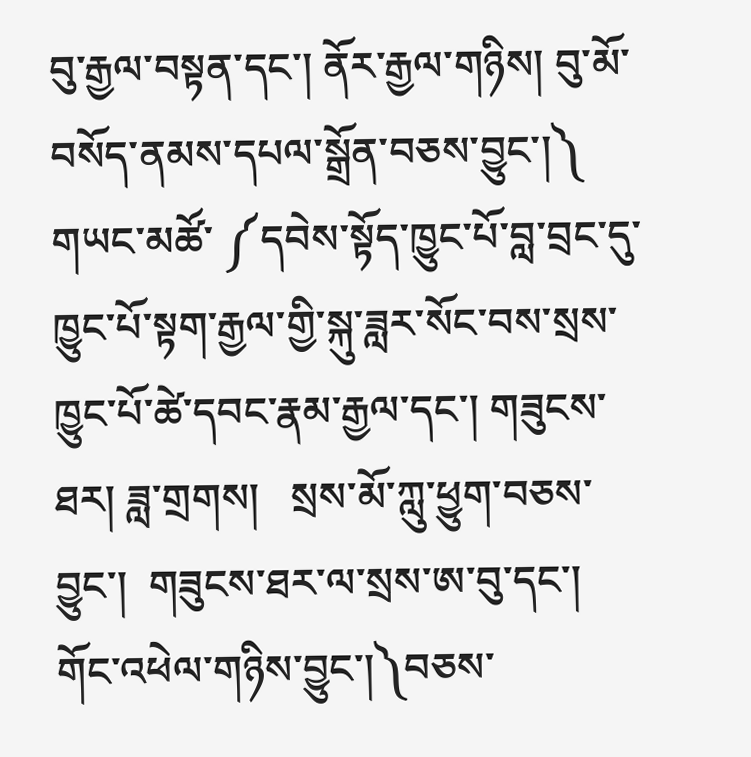བུ་རྒྱལ་བསྟན་དང་། ནོར་རྒྱལ་གཉིས། བུ་མོ་བསོད་ནམས་དཔལ་སྒྲོན་བཅས་བྱུང་།༽  གཡང་མཚོ་ ༼དབེས་སྟོད་ཁྱུང་པོ་བླ་བྲང་དུ་ཁྱུང་པོ་སྟག་རྒྱལ་གྱི་སྐུ་ཟླར་སོང་བས་སྲས་ཁྱུང་པོ་ཚེ་དབང་རྣམ་རྒྱལ་དང་། གཟུངས་ཐར། ཟླ་གྲགས།   སྲས་མོ་ཀླུ་ཕྱུག་བཅས་བྱུང་།  གཟུངས་ཐར་ལ་སྲས་ཨ་བུ་དང་།  གོང་འཕེལ་གཉིས་བྱུང་།༽བཅས་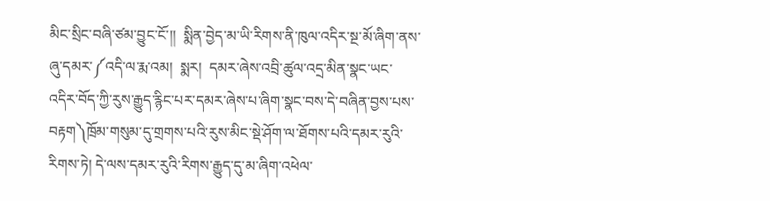མིང་སྲིང་བཞི་ཙམ་བྱུང་ངོ་།།  སྨིན་བྱེད་མ་ཡི་རིགས་ནི་ཁུལ་འདིར་སྔ་མོ་ཞིག་ནས་ཞུ་དམར་༼འདི་ལ་རྨ་འམ།  སྨར།  དམར་ཞེས་འབྲི་ཚུལ་འདྲ་མིན་སྣང་ཡང་འདིར་བོད་ཀྱི་རུས་རྒྱུད་རྙིང་པར་དམར་ཞེས་པ་ཞིག་སྣང་བས་དེ་བཞིན་བྱས་པས་བརྟག༽ཁྲོམ་གསུམ་དུ་གྲགས་པའི་རུས་མིང་སྡེ་ཤོག་ལ་ཐོགས་པའི་དམར་རུའི་རིགས་ཏེ། དེ་ལས་དམར་རུའི་རིགས་རྒྱུད་དུ་མ་ཞིག་འཕེལ་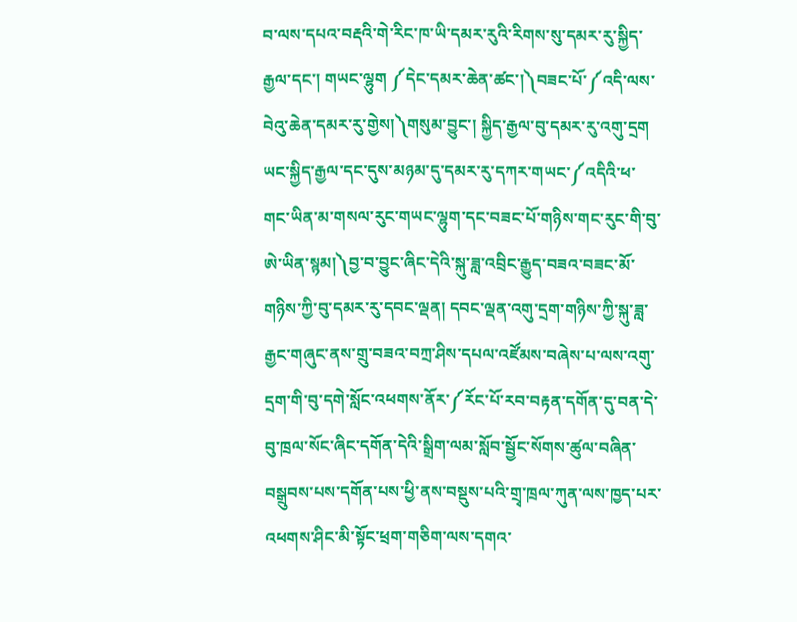བ་ལས་དཔའ་བརྡའི་གེ་རིང་ཁ་ཡི་དམར་རུའི་རིགས་སུ་དམར་རུ་སྐྱིད་རྒྱལ་དང་། གཡང་ལྷུག ༼དེང་དམར་ཆེན་ཚང་།༽བཟང་པོ་༼འདི་ལས་བེའུ་ཆེན་དམར་རུ་གྱེས།༽གསུམ་བྱུང་། སྐྱིད་རྒྱལ་བུ་དམར་རུ་འགུ་དྲག ཡང་སྐྱིད་རྒྱལ་དང་དུས་མཉམ་དུ་དམར་རུ་དཀར་གཡང་༼འདིའི་ཕ་གང་ཡིན་མ་གསལ་རུང་གཡང་ལྷུག་དང་བཟང་པོ་གཉིས་གང་རུང་གི་བུ་ཨེ་ཡིན་སྙམ།༽བྱ་བ་བྱུང་ཞིང་དེའི་སྐུ་ཟླ་འབྲིང་རྒྱུད་བཟའ་བཟང་མོ་གཉིས་ཀྱི་བུ་དམར་རུ་དབང་ལྡན། དབང་ལྡན་འགུ་དྲག་གཉིས་ཀྱི་སྐུ་ཟླ་རྒྱང་གཞུང་ནས་གྲུ་བཟའ་བཀྲ་ཤིས་དཔལ་འཛོམས་བཞེས་པ་ལས་འགུ་དྲག་གི་བུ་དགེ་སློང་འཕགས་ནོར་༼རོང་པོ་རབ་བརྟན་དགོན་དུ་བན་དེ་བུ་ཁྲལ་སོང་ཞིང་དགོན་དེའི་སྒྲིག་ལམ་སློབ་སྦྱོང་སོགས་ཚུལ་བཞིན་བསྒྲུབས་པས་དགོན་པས་ཕྱི་ནས་བསྡུས་པའི་གྲྭ་ཁྲལ་ཀུན་ལས་ཁྱད་པར་འཕགས་ཤིང་མི་སྟོང་ཕྲག་གཅིག་ལས་དགའ་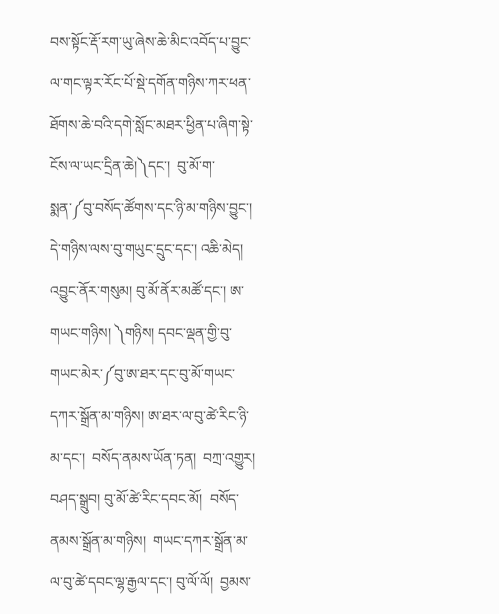བས་སྟོང་རྡོ་རག་ཡུ་ཞེས་ཆེ་མིང་འབོད་པ་བྱུང་ལ་གང་ལྟར་རོང་པོ་སྡེ་དགོན་གཉིས་ཀར་ཕན་ཐོགས་ཆེ་བའི་དགེ་སློང་མཐར་ཕྱིན་པ་ཞིག་སྟེ་ངོས་ལ་ཡང་དྲིན་ཆེ།༽དང་།  བུ་མོ་ག་སྨན་༼བུ་བསོད་ཚོགས་དང་ཉི་མ་གཉིས་བྱུང་། དེ་གཉིས་ལས་བུ་གཡུང་དྲུང་དང་། འཆི་མེད། འབྱུང་ནོར་གསུམ། བུ་མོ་ནོར་མཚོ་དང་། ཨ་གཡང་གཉིས། ༽གཉིས། དབང་ལྡན་གྱི་བུ་གཡང་མེར་༼བུ་ཨ་ཐར་དང་བུ་མོ་གཡང་དཀར་སྒྲོན་མ་གཉིས། ཨ་ཐར་ལ་བུ་ཚེ་རིང་ཉི་མ་དང་།  བསོད་ནམས་ཡོན་ཏན།  བཀྲ་འགྱུར།  བཤད་སྒྲུབ། བུ་མོ་ཚེ་རིང་དབང་མོ།  བསོད་ནམས་སྒྲོན་མ་གཉིས།  གཡང་དཀར་སྒྲོན་མ་ལ་བུ་ཚེ་དབང་ལྷ་རྒྱལ་དང་། བུ་ལོ་ལོ།  བྱམས་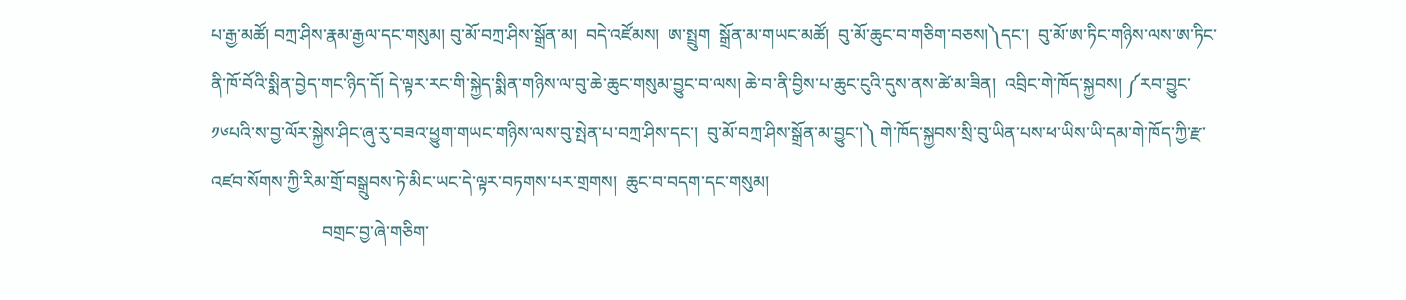པ་རྒྱ་མཚོ། བཀྲ་ཤིས་རྣམ་རྒྱལ་དང་གསུམ། བུ་མོ་བཀྲ་ཤིས་སྒྲོན་མ།  བདེ་འཛོམས།  ཨ་སྤྲུག  སྒྲོན་མ་གཡང་མཚོ།  བུ་མོ་ཆུང་བ་གཅིག་བཅས།༽དང་།  བུ་མོ་ཨ་ཏིང་གཉིས་ལས་ཨ་ཏིང་ནི་ཁོ་བོའི་སྨིན་བྱེད་གང་ཉིད་དོ། དེ་ལྟར་རང་གི་སྐྱེད་སྨིན་གཉིས་ལ་བུ་ཆེ་ཆུང་གསུམ་བྱུང་བ་ལས། ཆེ་བ་ནི་བྱིས་པ་ཆུང་ངུའི་དུས་ནས་ཚེ་མ་ཟིན།  འབྲིང་གེ་ཁོད་སྐྱབས། ༼རབ་བྱུང་༡༦པའི་ས་བྱ་ལོར་སྐྱེས་ཤིང་ཞུ་རུ་བཟའ་ཕྱུག་གཡང་གཉིས་ལས་བུ་སྤེན་པ་བཀྲ་ཤིས་དང་།  བུ་མོ་བཀྲ་ཤིས་སྒྲོན་མ་བྱུང་།༽ གེ་ཁོད་སྐྱབས་སྲི་བུ་ཡིན་པས་ཕ་ཡིས་ཡི་དམ་གེ་ཁོད་ཀྱི་རྫ་འཛབ་སོགས་ཀྱི་རིམ་གྲོ་བསྒྲུབས་ཏེ་མིང་ཡང་དེ་ལྟར་བཏགས་པར་གྲགས།  ཆུང་བ་བདག་དང་གསུམ།
                         བགྲང་བྱ་ཞེ་གཅིག་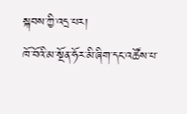སྐབས་ཀྱི་འདྲ་པར།
ཁོ་བོའི་མ་སྔོན་ཧོར་མི་ཞིག་དང་འཚོས་པ་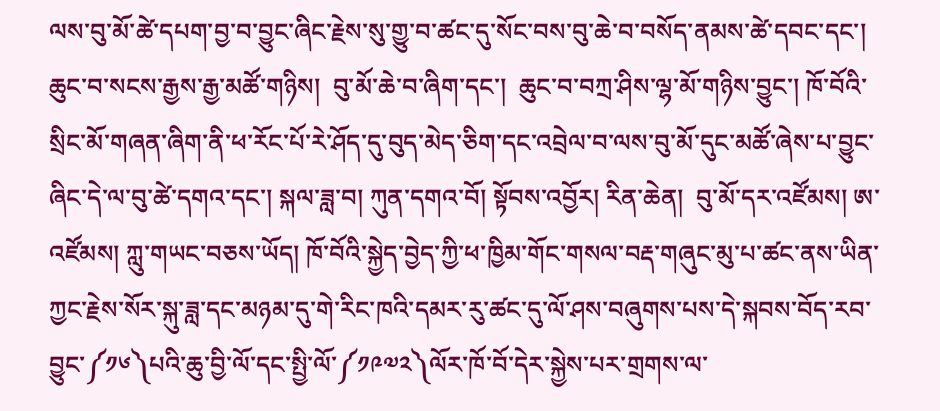ལས་བུ་མོ་ཚེ་དཔག་བྱ་བ་བྱུང་ཞིང་རྗེས་སུ་གྱུ་བ་ཚང་དུ་སོང་བས་བུ་ཆེ་བ་བསོད་ནམས་ཚེ་དབང་དང་། ཆུང་བ་སངས་རྒྱས་རྒྱ་མཚོ་གཉིས།  བུ་མོ་ཆེ་བ་ཞིག་དང་།  ཆུང་བ་བཀྲ་ཤིས་ལྷ་མོ་གཉིས་བྱུང་། ཁོ་བོའི་སྲིང་མོ་གཞན་ཞིག་ནི་ཕ་རོང་པོ་རེ་ཤོད་དུ་བུད་མེད་ཅིག་དང་འབྲེལ་བ་ལས་བུ་མོ་དུང་མཚོ་ཞེས་པ་བྱུང་ཞིང་དེ་ལ་བུ་ཚེ་དགའ་དང་། སྐལ་ཟླ་བ། ཀུན་དགའ་བོ། སྟོབས་འབྱོར། རིན་ཆེན།  བུ་མོ་དར་འཛོམས། ཨ་འཛོམས། ཀླུ་གཡང་བཅས་ཡོད། ཁོ་བོའི་སྐྱེད་བྱེད་ཀྱི་ཕ་ཁྱིམ་གོང་གསལ་བརྡ་གཞུང་མུ་པ་ཚང་ནས་ཡིན་ཀྱང་རྗེས་སོར་སྐུ་ཟླ་དང་མཉམ་དུ་གེ་རིང་ཁའི་དམར་རུ་ཚང་དུ་ལོ་ཤས་བཞུགས་པས་དེ་སྐབས་བོད་རབ་བྱུང་༼༡༦༽པའི་ཆུ་བྱི་ལོ་དང་སྤྱི་ལོ་༼༡༩༧༢༽ལོར་ཁོ་བོ་དེར་སྐྱེས་པར་གྲགས་ལ་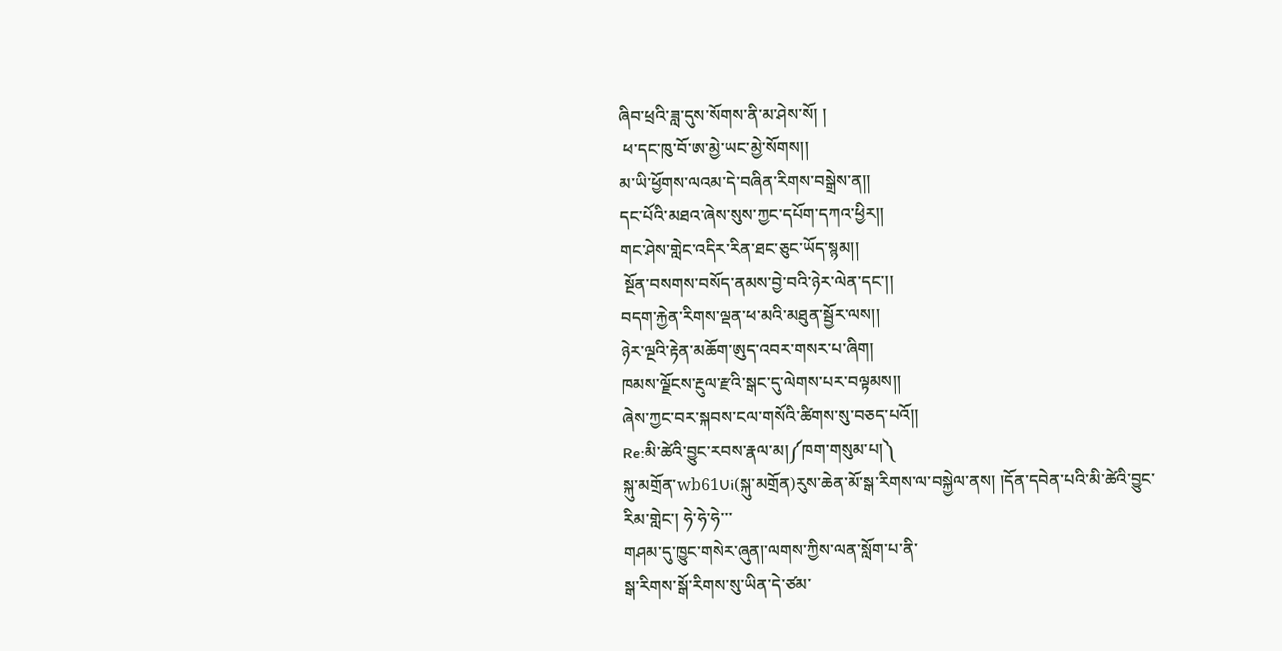ཞིབ་ཕྲའི་ཟླ་དུས་སོགས་ནི་མ་ཤེས་སོ། །
 ཕ་དང་ཁུ་བོ་ཨ་མྱེ་ཡང་མྱེ་སོགས།།
མ་ཡི་ཕྱོགས་ལའམ་དེ་བཞིན་རིགས་བསྒྲེས་ན།།
དང་པོའི་མཐའ་ཞེས་སུས་ཀྱང་དཔོག་དཀའ་ཕྱིར།།
གང་ཤེས་གླེང་འདིར་རིན་ཐང་ཅུང་ཡོད་སྙམ།།
 སྔོན་བསགས་བསོད་ནམས་བྱེ་བའི་ཉེར་ལེན་དང་།།
བདག་རྐྱེན་རིགས་ལྡན་ཕ་མའི་མཐུན་སྦྱོར་ལས།།
ཉེར་ལྔའི་རྟེན་མཆོག་ཨུད་འབར་གསར་པ་ཞིག།
ཁམས་ལྗོངས་རྔུལ་རྫའི་སྒང་དུ་ལེགས་པར་བལྟམས།།
ཞེས་ཀྱང་བར་སྐབས་ངལ་གསོའི་ཚིགས་སུ་བཅད་པའོ།།
Re:མི་ཚེའི་བྱུང་རབས་རྣལ་མ།༼ཁག་གསུམ་པ།༽
སྐུ་མགྲོན་wb61Ui(སྐུ་མགྲོན)རུས་ཆེན་མོ་སྒ་རིགས་ལ་བསྐྱེལ་ནས། །དོན་དབེན་པའི་མི་ཚེའི་བྱུང་རིམ་གླེང་། ཧེ་ཧེ་ཧེ་་་
གཤམ་དུ་ཁྱུང་གསེར་ཞུན།་ལགས་ཀྱིས་ལན་སློག་པ་ནི་
སྒ་རིགས་སྒོ་རིགས་སུ་ཡིན་དེ་ཙམ་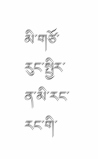མི་གཙོ་རུང་སྤྱིར་ན་མི་རང་རང་གི་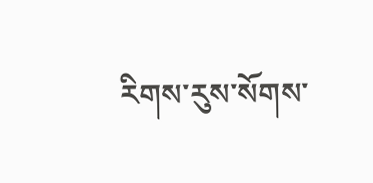རིགས་རུས་སོགས་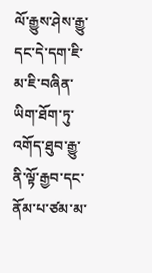ལོ་རྒྱུས་ཤེས་རྒྱུ་དང་དེ་དག་ཇི་མ་ཇི་བཞིན་ཡིག་ཐོག་ཏུ་འགོད་ཐུབ་རྒྱུ་ནི་ལྟོ་རྒྱབ་དང་ནོམ་པ་ཙམ་མ་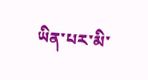ཡིན་པར་མི་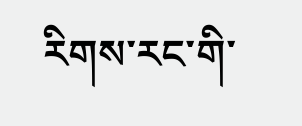རིགས་རང་གི་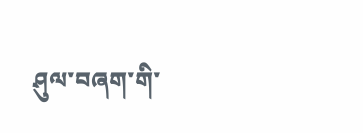ཤུལ་བཞག་གི་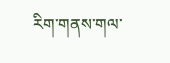རིག་གནས་གལ་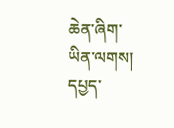ཆེན་ཞིག་ཡིན་ལགས།
དཔྱད་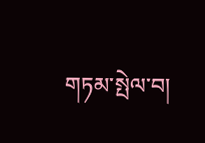གཏམ་སྤེལ་བ།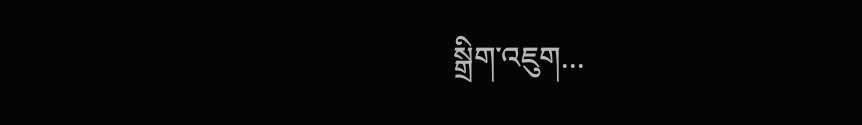སྒྲིག་འཇུག...